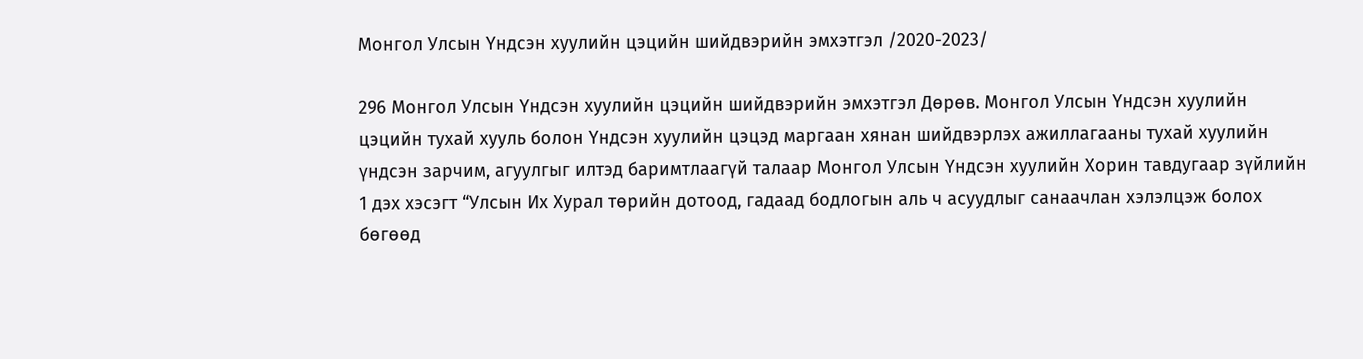Монгол Улсын Үндсэн хуулийн цэцийн шийдвэрийн эмхэтгэл /2020-2023/

296 Монгол Улсын Үндсэн хуулийн цэцийн шийдвэрийн эмхэтгэл Дөрөв. Монгол Улсын Үндсэн хуулийн цэцийн тухай хууль болон Үндсэн хуулийн цэцэд маргаан хянан шийдвэрлэх ажиллагааны тухай хуулийн үндсэн зарчим, агуулгыг илтэд баримтлаагүй талаар Монгол Улсын Үндсэн хуулийн Хорин тавдугаар зүйлийн 1 дэх хэсэгт “Улсын Их Хурал төрийн дотоод, гадаад бодлогын аль ч асуудлыг санаачлан хэлэлцэж болох бөгөөд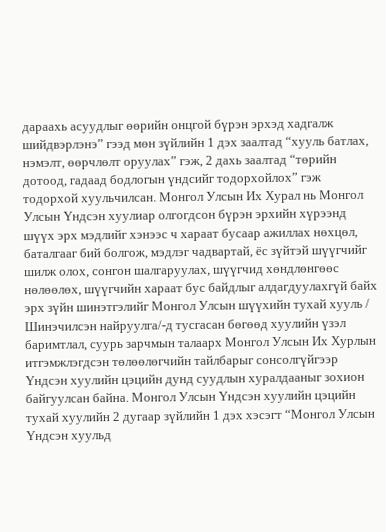дараахь асуудлыг өөрийн онцгой бүрэн эрхэд хадгалж шийдвэрлэнэ” гээд мөн зүйлийн 1 дэх заалтад “хууль батлах, нэмэлт, өөрчлөлт оруулах” гэж, 2 дахь заалтад “төрийн дотоод, гадаад бодлогын үндсийг тодорхойлох” гэж тодорхой хуульчилсан. Монгол Улсын Их Хурал нь Монгол Улсын Үндсэн хуулиар олгогдсон бүрэн эрхийн хүрээнд шүүх эрх мэдлийг хэнээс ч хараат бусаар ажиллах нөхцөл, баталгааг бий болгож, мэдлэг чадвартай, ёс зүйтэй шүүгчийг шилж олох, сонгон шалгаруулах, шүүгчид хөндлөнгөөс нөлөөлөх, шүүгчийн хараат бус байдлыг алдагдуулахгүй байх эрх зүйн шинэтгэлийг Монгол Улсын шүүхийн тухай хууль / Шинэчилсэн найруулга/-д тусгасан бөгөөд хуулийн үзэл баримтлал, суурь зарчмын талаарх Монгол Улсын Их Хурлын итгэмжлэгдсэн төлөөлөгчийн тайлбарыг сонсолгүйгээр Үндсэн хуулийн цэцийн дунд суудлын хуралдааныг зохион байгуулсан байна. Монгол Улсын Үндсэн хуулийн цэцийн тухай хуулийн 2 дугаар зүйлийн 1 дэх хэсэгт “Монгол Улсын Үндсэн хуульд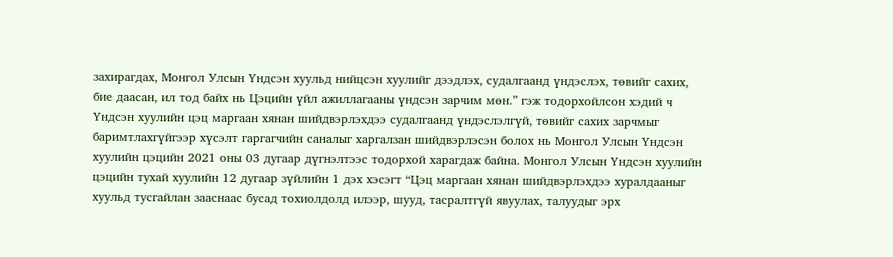захирагдах, Монгол Улсын Үндсэн хуульд нийцсэн хуулийг дээдлэх, судалгаанд үндэслэх, төвийг сахих, бие даасан, ил тод байх нь Цэцийн үйл ажиллагааны үндсэн зарчим мөн.” гэж тодорхойлсон хэдий ч Үндсэн хуулийн цэц маргаан хянан шийдвэрлэхдээ судалгаанд үндэслэлгүй, төвийг сахих зарчмыг баримтлахгүйгээр хүсэлт гаргагчийн саналыг харгалзан шийдвэрлэсэн болох нь Монгол Улсын Үндсэн хуулийн цэцийн 2021 оны 03 дугаар дүгнэлтээс тодорхой харагдаж байна. Монгол Улсын Үндсэн хуулийн цэцийн тухай хуулийн 12 дугаар зүйлийн 1 дэх хэсэгт “Цэц маргаан хянан шийдвэрлэхдээ хуралдааныг хуульд тусгайлан зааснаас бусад тохиолдолд илээр, шууд, тасралтгүй явуулах, талуудыг эрх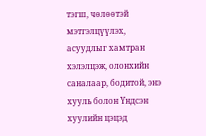тэгш, чөлөөтэй мэтгэлцүүлэх, асуудлыг хамтран хэлэлцэж, олонхийн саналаар, бодитой, энэ хууль болон Үндсэн хуулийн цэцэд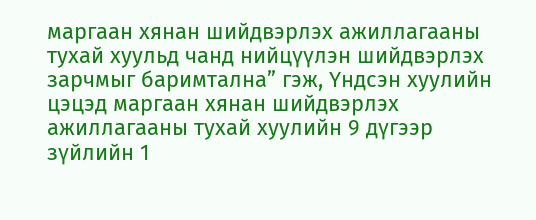маргаан хянан шийдвэрлэх ажиллагааны тухай хуульд чанд нийцүүлэн шийдвэрлэх зарчмыг баримтална” гэж, Үндсэн хуулийн цэцэд маргаан хянан шийдвэрлэх ажиллагааны тухай хуулийн 9 дүгээр зүйлийн 1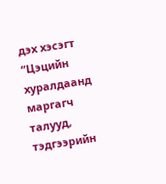дэх хэсэгт “Цэцийн хуралдаанд маргагч талууд, тэдгээрийн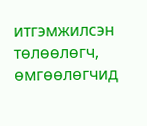итгэмжилсэн төлөөлөгч, өмгөөлөгчид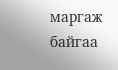маргаж байгаа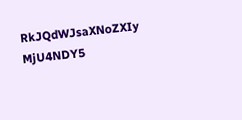RkJQdWJsaXNoZXIy MjU4NDY5